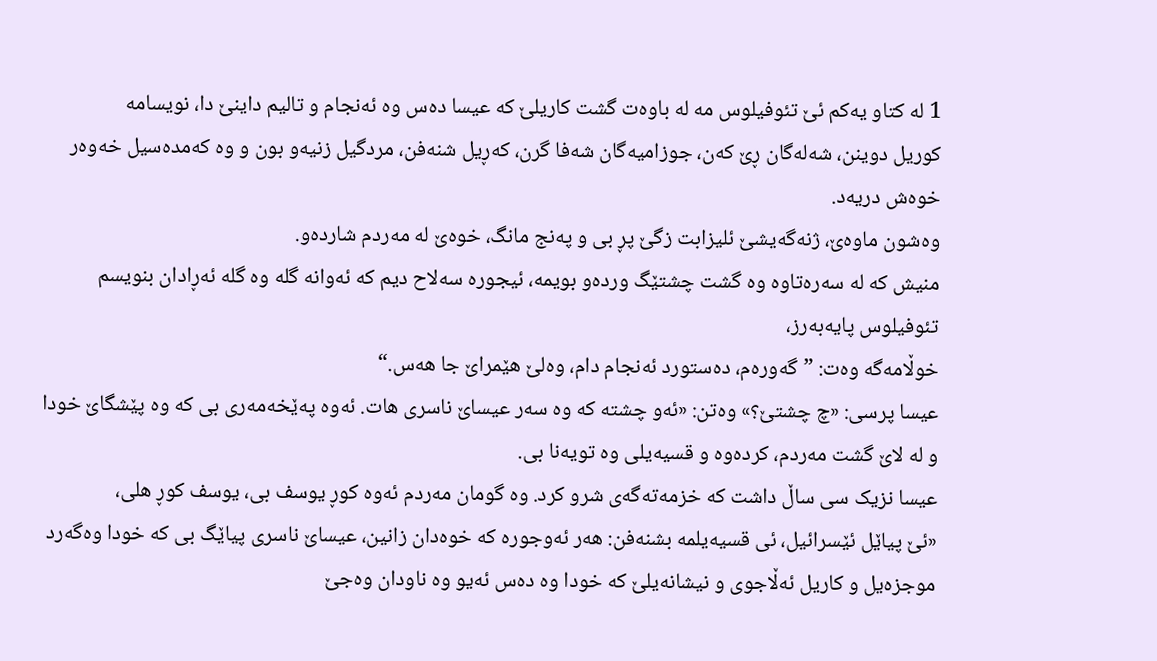1 له کتاو یەکم ئێ تئوفیلوس مه له باوەت گشت کاریلێ که عیسا دەس وه ئەنجام و تالیم داینێ دا، نویسامه
کوریل دوینن، شەلەگان ڕێ کەن، جوزامیەگان شەفا گرن، کەڕیل شنەفن، مردگیل زنیەو بون و وه کەمدەسیل خەوەر خوەش دریەد.
وەشون ماوەێ، ژنەگەیشێ ئلیزابت زگێ پڕ بی و پەنج مانگ، خوەێ له مەردم شاردەو.
منیش که له سەرەتاوه وه گشت چشتێگ وردەو بویمه، ئیجوره سەلاح دیم که ئەوانه گله وه گله ئەڕادان بنویسم تئوفیلوس پایەبەرز،
خوڵامەگه وەت: ”گەورەم، دەستورد ئەنجام دام، وەلێ هێمراێ جا هەس.“
عیسا پرسی: «چ چشتێ؟» وەتن: «ئەو چشته که وه سەر عیساێ ناسری هات. ئەوه پەێخەمەری بی که وه پێشگاێ خودا و له لاێ گشت مەردم، کردەوه و قسیەیلی وه تویەنا بی.
عیسا نزیک سی ساڵ داشت که خزمەتەگەی شرو کرد. وه گومان مەردم ئەوه کوڕ یوسف بی، یوسف کوڕ هلی،
«ئێ پیاێل ئێسرائیل، ئی قسیەیلمه بشنەفن: هەر ئەوجورە که خوەدان زانین، عیساێ ناسری پیاێگ بی که خودا وەگەرد موجزەیل و کاریل ئەڵاجوی و نیشانەیلێ که خودا وه دەس ئەیو وه ناودان وەجێ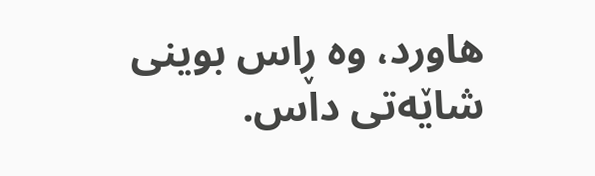هاورد، وه ڕاس بوینی شاێەتی داس.